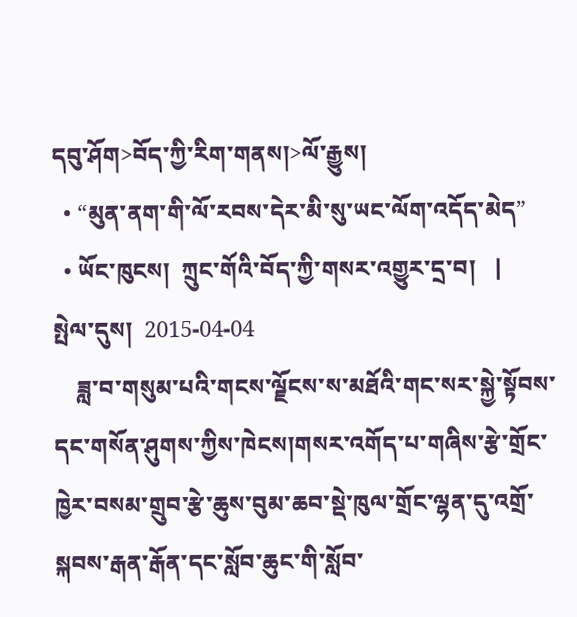དབུ་ཤོག>བོད་ཀྱི་རིག་གནས།>ལོ་རྒྱུས།
  • “མུན་ནག་གི་ལོ་རབས་དེར་མི་སུ་ཡང་ལོག་འདོད་མེད”
  • ཡོང་ཁུངས།  ཀྲུང་གོའི་བོད་ཀྱི་གསར་འགྱུར་དྲ་བ།   |     སྤེལ་དུས།  2015-04-04
    ཟླ་བ་གསུམ་པའི་གངས་ལྗོངས་ས་མཐོའི་གང་སར་སྐྱེ་སྟོབས་དང་གསོན་ཤུགས་ཀྱིས་ཁེངས།གསར་འགོད་པ་གཞིས་རྩེ་གྲོང་ཁྱེར་བསམ་གྲུབ་རྩེ་ཆུས་བུམ་ཆབ་སྡེ་ཁུལ་གྲོང་ལྷན་དུ་འགྲོ་སྐབས་རྒན་རྒོན་དང་སློབ་ཆུང་གི་སློབ་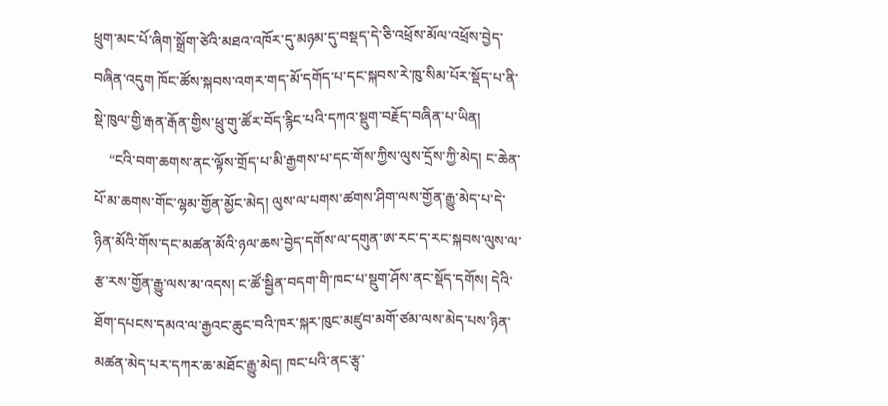ཕྲུག་མང་པོ་ཞིག་སྒྲོག་ཙེའི་མཐའ་འཁོར་དུ་མཉམ་དུ་བསྡད་དེ་ཅི་འཕྲོས་མོལ་འཕྲོས་བྱེད་བཞིན་འདུག ཁོང་ཚོས་སྐབས་འགར་གད་མོ་དགོད་པ་དང་སྐབས་རེ་ཁུ་སིམ་པོར་སྡོད་པ་ནི་སྡེ་ཁུལ་གྱི་རྒན་རྒོན་གྱིས་ཕྲུ་གུ་ཚོར་བོད་རྙིང་པའི་དཀའ་སྡུག་བརྗོད་བཞིན་པ་ཡིན།
    “ངའི་བག་ཆགས་ནང་ལྟོས་གྲོད་པ་མི་རྒྱགས་པ་དང་གོས་ཀྱིས་ལུས་དྲོས་ཀྱི་མེད། ང་ཆེན་པོ་མ་ཆགས་གོང་ལྷམ་གྱོན་མྱོང་མེད། ལུས་ལ་པགས་ཚགས་ཤིག་ལས་གྱོན་རྒྱུ་མེད་པ་དེ་ཉིན་མོའི་གོས་དང་མཚན་མོའི་ཉལ་ཆས་བྱེད་དགོས་ལ་དགུན་ཨ་རང་ད་རང་སྐབས་ལུས་ལ་རྩ་རས་གྱོན་རྒྱུ་ལས་མ་འདས། ང་ཚོ་སྦྱིན་བདག་གི་ཁང་པ་སྡུག་ཤོས་ནང་སྡོད་དགོས། དེའི་ཐོག་དཔངས་དམའ་ལ་རྒྱའང་ཆུང་བའི་ཁར་སྐར་ཁུང་མཛུབ་མགོ་ཙམ་ལས་མེད་པས་ཉིན་མཚན་མེད་པར་དཀར་ཆ་མཐོང་རྒྱུ་མེད། ཁང་པའི་ནང་རྩྭ་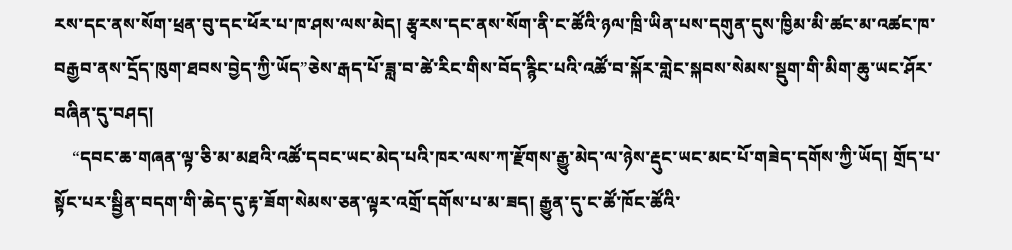རས་དང་ནས་སོག་ཕྲན་བུ་དང་ཕོར་པ་ཁ་ཤས་ལས་མེད། རྩྭརས་དང་ནས་སོག་ནི་ང་ཚོའི་ཉལ་ཁྲི་ཡིན་པས་དགུན་དུས་ཁྱིམ་མི་ཚང་མ་འཚང་ཁ་བརྒྱབ་ནས་དྲོད་ཁུག་ཐབས་བྱེད་ཀྱི་ཡོད”ཅེས་རྒད་པོ་ཟླ་བ་ཚེ་རིང་གིས་བོད་རྙིང་པའི་འཚོ་བ་སྐོར་གླེང་སྐབས་སེམས་སྡུག་གི་མིག་ཆུ་ཡང་ཤོར་བཞིན་དུ་བཤད།
    “དབང་ཆ་གཞན་ལྟ་ཅི་མ་མཐའི་འཚོ་དབང་ཡང་མེད་པའི་ཁར་ལས་ཀ་རྫོགས་རྒྱུ་མེད་ལ་ཉེས་རྡུང་ཡང་མང་པོ་གཟེད་དགོས་ཀྱི་ཡོད། གྲོད་པ་སྟོང་པར་སྦྱིན་བདག་གི་ཆེད་དུ་རྟ་ཟོག་སེམས་ཅན་ལྟར་འགྲོ་དགོས་པ་མ་ཟད། རྒྱུན་དུ་ང་ཚོ་ཁོང་ཚོའི་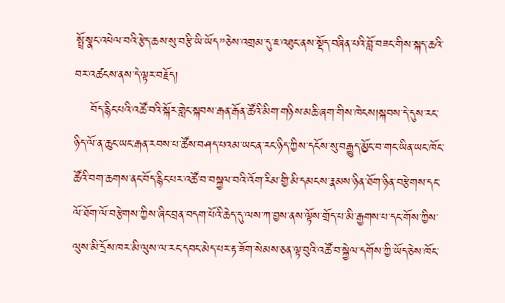སྤྲོ་སྣང་འཕེལ་བའི་རྩེད་ཆས་སུ་བརྩི་ཡི་ཡོད”ཅེས་འགྲམ་དུ་ཇ་འཐུང་ནས་སྡོད་བཞིན་པའི་བློ་བཟང་གིས་སྐད་ཆའི་བར་འཚངས་ནས་དེ་ལྟར་བརྗོད།
    བོད་རྙིང་པའི་འཚོ་བའི་སྐོར་གླེང་སྐབས་རྒན་རྒོན་ཚོའི་མིག་གཉིས་མཆི་ཞག་གིས་ཁེངས།སྐབས་དེ་དུས་རང་ཉིད་ལོ་ན་ཆུང་ཡང་རྒན་རབས་པ་ཚོས་བཤད་པའམ་ཡང་ན་རང་ཉིད་ཀྱིས་དངོས་སུ་བརྒྱུད་མྱོང་བ་གང་ཡིན་ཡང་ཁོང་ཚོའི་བག་ཆགས་ནང་བོད་རྙིང་པར་འཚོ་བ་བསྐྱལ་བའི་འོག་རིམ་གྱི་མི་དམངས་རྣམས་ཉིན་ཐོག་ཉིན་བརྩེགས་དང་ལོ་ཐོག་ལོ་བརྩེགས་ཀྱིས་ཞིང་བྲན་བདག་པོའི་ཆེད་དུ་ལས་ཀ་བྱས་ནས་ལྟོས་གྲོད་པ་མི་རྒྱགས་པ་དང་གོས་ཀྱིས་ལུས་མི་དྲོས་ཁར་མི་ལུས་ལ་རང་དབང་མེད་པར་རྟ་ཟོག་སེམས་ཅན་ལྟ་བུའི་འཚོ་བ་སྐྱེལ་དགོས་ཀྱི་ཡོད་ཅེས་ཁོང་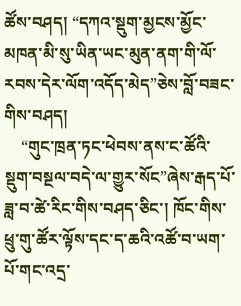ཚོས་བཤད། “དཀའ་སྡུག་མྱངས་མྱོང་མཁན་མི་སུ་ཡིན་ཡང་མུན་ནག་གི་ལོ་རབས་དེར་ལོག་འདོད་མེད”ཅེས་བློ་བཟང་གིས་བཤད།
    “གུང་ཁྲན་ཏང་ཕེབས་ནས་ང་ཚོའི་སྡུག་བསྔལ་བདེ་ལ་གྱུར་སོང”ཞེས་རྒད་པོ་ཟླ་བ་ཚེ་རིང་གིས་བཤད་ཅིང་། ཁོང་གིས་ཕྲུ་གུ་ཚོར་ལྟོས་དང་ད་ཆའི་འཚོ་བ་ཡག་པོ་གང་འདྲ་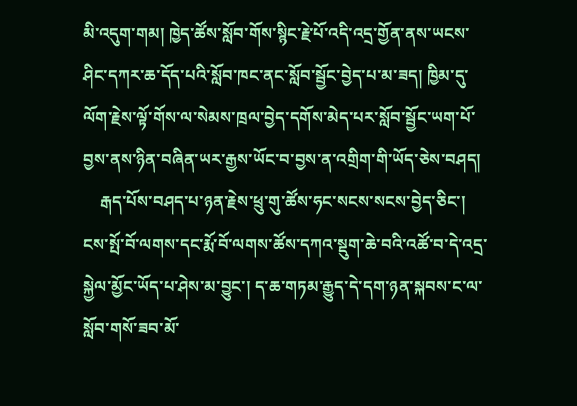མི་འདུག་གམ། ཁྱེད་ཚོས་སློབ་གོས་སྙིང་རྗེ་པོ་འདི་འདྲ་གྱོན་ནས་ཡངས་ཤིང་དཀར་ཆ་དོད་པའི་སློབ་ཁང་ནང་སློབ་སྦྱོང་བྱེད་པ་མ་ཟད། ཁྱིམ་དུ་ལོག་རྗེས་ལྟོ་གོས་ལ་སེམས་ཁྲལ་བྱེད་དགོས་མེད་པར་སློབ་སྦྱོང་ཡག་པོ་བྱས་ནས་ཉིན་བཞིན་ཡར་རྒྱས་ཡོང་བ་བྱས་ན་འགྲིག་གི་ཡོད་ཅེས་བཤད།
    རྒད་པོས་བཤད་པ་ཉན་རྗེས་ཕྲུ་གུ་ཚོས་ཧང་སངས་སངས་བྱེད་ཅིང་། ངས་སྤོ་བོ་ལགས་དང་རྨོ་བོ་ལགས་ཚོས་དཀའ་སྡུག་ཆེ་བའི་འཚོ་བ་དེ་འདྲ་སྐྱེལ་མྱོང་ཡོད་པ་ཤེས་མ་བྱུང་། ད་ཆ་གཏམ་རྒྱུད་དེ་དག་ཉན་སྐབས་ང་ལ་སློབ་གསོ་ཟབ་མོ་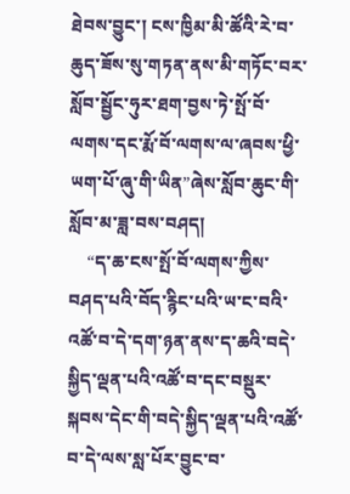ཐེབས་བྱུང་། ངས་ཁྱིམ་མི་ཚོའི་རེ་བ་ཆུད་ཟོས་སུ་གཏན་ནས་མི་གཏོང་བར་སློབ་སྦྱོང་ཧུར་ཐག་བྱས་ཏེ་སྤོ་བོ་ལགས་དང་རྨོ་བོ་ལགས་ལ་ཞབས་ཕྱི་ཡག་པོ་ཞུ་གི་ཡིན”ཞེས་སློབ་ཆུང་གི་སློབ་མ་ཟླ་བས་བཤད།
    “ད་ཆ་ངས་སྤོ་བོ་ལགས་ཀྱིས་བཤད་པའི་བོད་རྙིང་པའི་ཡ་ང་བའི་འཚོ་བ་དེ་དག་ཉན་ནས་ད་ཆའི་བདེ་སྐྱིད་ལྡན་པའི་འཚོ་བ་དང་བསྡུར་སྐབས་དེང་གི་བདེ་སྐྱིད་ལྡན་པའི་འཚོ་བ་དེ་ལས་སླ་པོར་བྱུང་བ་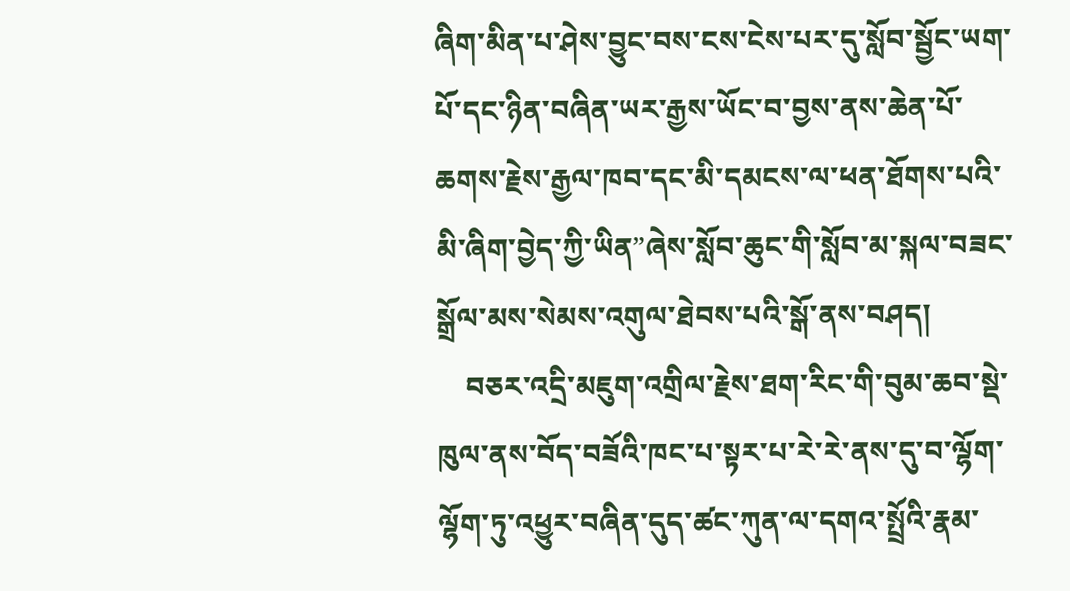ཞིག་མིན་པ་ཤེས་བྱུང་བས་ངས་ངེས་པར་དུ་སློབ་སྦྱོང་ཡག་པོ་དང་ཉིན་བཞིན་ཡར་རྒྱས་ཡོང་བ་བྱས་ནས་ཆེན་པོ་ཆགས་རྗེས་རྒྱལ་ཁབ་དང་མི་དམངས་ལ་ཕན་ཐོགས་པའི་མི་ཞིག་བྱེད་ཀྱི་ཡིན”ཞེས་སློབ་ཆུང་གི་སློབ་མ་སྐལ་བཟང་སྒྲོལ་མས་སེམས་འགུལ་ཐེབས་པའི་སྒོ་ནས་བཤད།
    བཅར་འདྲི་མཇུག་འགྲིལ་རྗེས་ཐག་རིང་གི་བུམ་ཆབ་སྡེ་ཁུལ་ནས་བོད་བཟོའི་ཁང་པ་སྟར་པ་རེ་རེ་ནས་དུ་བ་ལྷོག་ལྷོག་ཏུ་འཕྱུར་བཞིན་དུད་ཚང་ཀུན་ལ་དགའ་སྤྲོའི་རྣམ་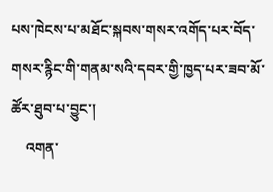པས་ཁེངས་པ་མཐོང་སྐབས་གསར་འགོད་པར་བོད་གསར་རྙིང་གི་གནམ་སའི་དབར་གྱི་ཁྱད་པར་ཟབ་མོ་ཚོར་ཐུབ་པ་བྱུང་།
    འགན་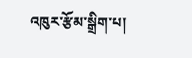འཁུར་རྩོམ་སྒྲིག་པ།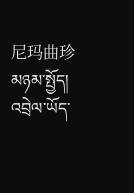尼玛曲珍
མཉམ་སྤྱོད།
འབྲེལ་ཡོད་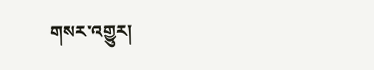གསར་འགྱུར།